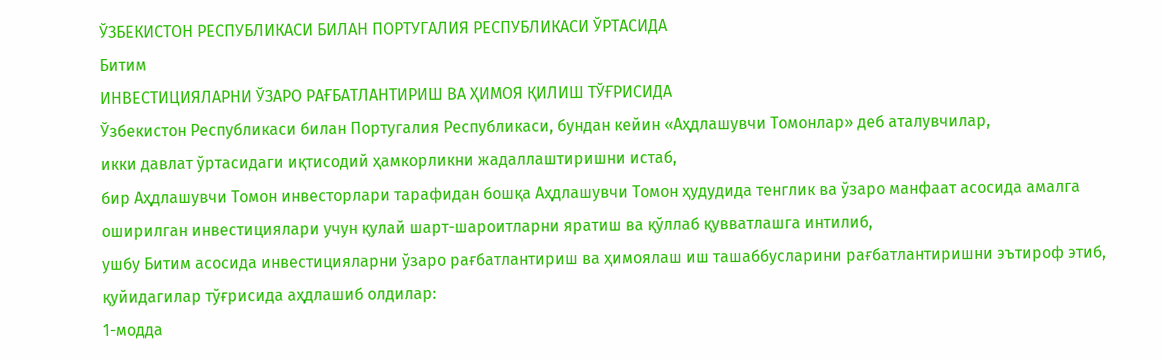ЎЗБЕКИСТОН РЕСПУБЛИКАСИ БИЛАН ПОРТУГАЛИЯ РЕСПУБЛИКАСИ ЎРТАСИДА
Битим
ИНВЕСТИЦИЯЛАРНИ ЎЗАРО РАҒБАТЛАНТИРИШ ВА ҲИМОЯ ҚИЛИШ ТЎҒРИСИДА
Ўзбекистон Республикаси билан Португалия Республикаси, бундан кейин «Аҳдлашувчи Томонлар» деб аталувчилар,
икки давлат ўртасидаги иқтисодий ҳамкорликни жадаллаштиришни истаб,
бир Аҳдлашувчи Томон инвесторлари тарафидан бошқа Аҳдлашувчи Томон ҳудудида тенглик ва ўзаро манфаат асосида амалга оширилган инвестициялари учун қулай шарт-шароитларни яратиш ва қўллаб қувватлашга интилиб,
ушбу Битим асосида инвестицияларни ўзаро рағбатлантириш ва ҳимоялаш иш ташаббусларини рағбатлантиришни эътироф этиб,
қуйидагилар тўғрисида аҳдлашиб олдилар:
1-модда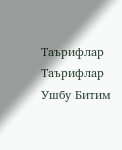Таърифлар
Таърифлар
Ушбу Битим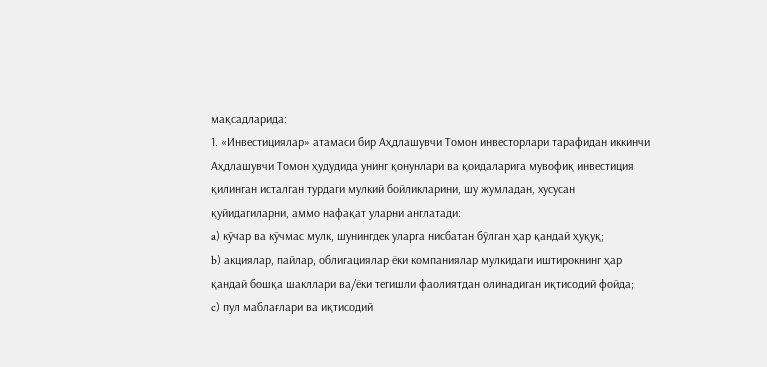мақсадларида:
1. «Инвестициялар» атамаси бир Аҳдлашувчи Томон инвесторлари тарафидан иккинчи Аҳдлашувчи Томон ҳудудида унинг қонунлари ва қоидаларига мувофиқ инвестиция қилинган исталган турдаги мулкий бойликларини, шу жумладан, хусусан қуйидагиларни, аммо нафақат уларни англатади:
a) кўчар ва кўчмас мулк, шунингдек уларга нисбатан бўлган ҳар қандай ҳуқуқ;
b) акциялар, пайлар, облигациялар ёки компаниялар мулкидаги иштирокнинг ҳар қандай бошқа шакллари ва/ёки тегишли фаолиятдан олинадиган иқтисодий фойда;
c) пул маблағлари ва иқтисодий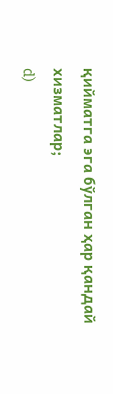қийматга эга бўлган ҳар қандай хизматлар;
d)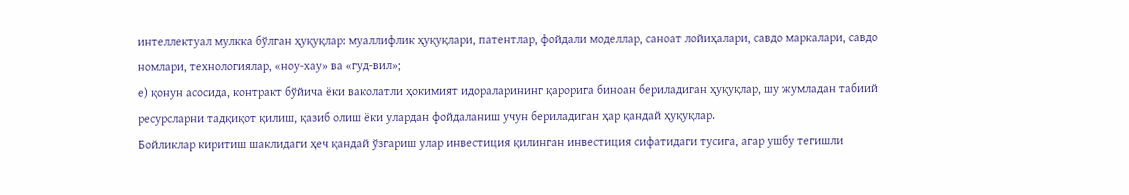интеллектуал мулкка бўлган ҳуқуқлар: муаллифлик ҳуқуқлари, патентлар, фойдали моделлар, саноат лойиҳалари, савдо маркалари, савдо номлари, технологиялар, «ноу-хау» ва «гуд-вил»;
е) қонун асосида, контракт бўйича ёки ваколатли ҳокимият идораларининг қарорига биноан бериладиган ҳуқуқлар, шу жумладан табиий ресурсларни тадқиқот қилиш, қазиб олиш ёки улардан фойдаланиш учун бериладиган ҳар қандай ҳуқуқлар.
Бойликлар киритиш шаклидаги ҳеч қандай ўзгариш улар инвестиция қилинган инвестиция сифатидаги тусига, агар ушбу тегишли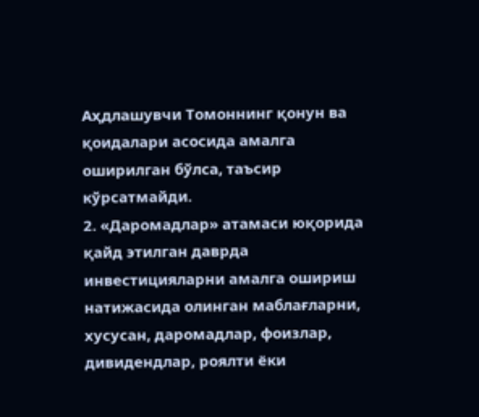Аҳдлашувчи Томоннинг қонун ва қоидалари асосида амалга оширилган бўлса, таъсир кўрсатмайди.
2. «Даромадлар» атамаси юқорида қайд этилган даврда инвестицияларни амалга ошириш натижасида олинган маблағларни, хусусан, даромадлар, фоизлар, дивидендлар, роялти ёки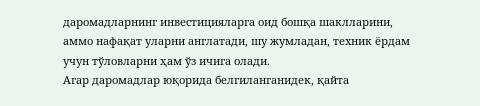даромадларнинг инвестицияларга оид бошқа шаклларини, аммо нафақат уларни англатади, шу жумладан, техник ёрдам учун тўловларни ҳам ўз ичига олади.
Агар даромадлар юқорида белгиланганидек, қайта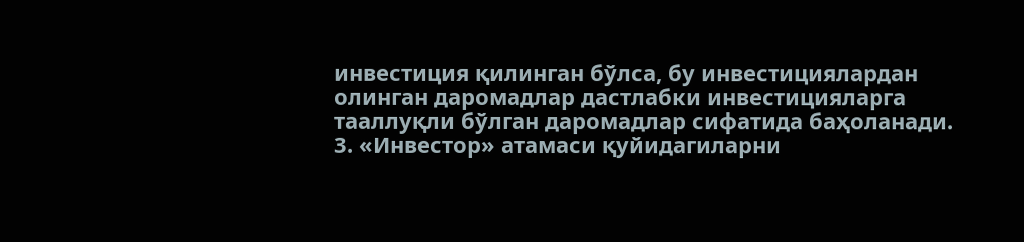инвестиция қилинган бўлса, бу инвестициялардан олинган даромадлар дастлабки инвестицияларга тааллуқли бўлган даромадлар сифатида баҳоланади.
3. «Инвестор» атамаси қуйидагиларни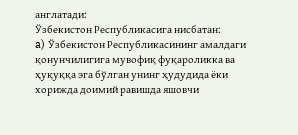англатади:
Ўзбекистон Республикасига нисбатан:
a) Ўзбекистон Республикасининг амалдаги қонунчилигига мувофиқ фуқароликка ва ҳуқуққа эга бўлган унинг ҳудудида ёки хорижда доимий равишда яшовчи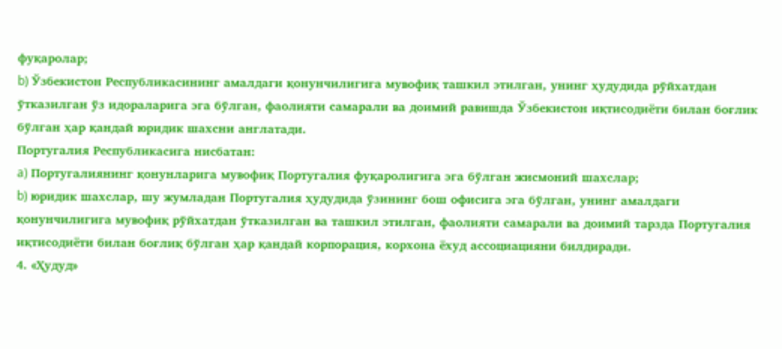фуқаролар;
b) Ўзбекистон Республикасининг амалдаги қонунчилигига мувофиқ ташкил этилган, унинг ҳудудида рўйхатдан ўтказилган ўз идораларига эга бўлган, фаолияти самарали ва доимий равишда Ўзбекистон иқтисодиёти билан боғлик бўлган ҳар қандай юридик шахсни англатади.
Португалия Республикасига нисбатан:
a) Португалиянинг қонунларига мувофиқ Португалия фуқаролигига эга бўлган жисмоний шахслар;
b) юридик шахслар, шу жумладан Португалия ҳудудида ўзининг бош офисига эга бўлган, унинг амалдаги қонунчилигига мувофиқ рўйхатдан ўтказилган ва ташкил этилган, фаолияти самарали ва доимий тарзда Португалия иқтисодиёти билан боғлиқ бўлган ҳар қандай корпорация, корхона ёхуд ассоциацияни билдиради.
4. «Ҳудуд»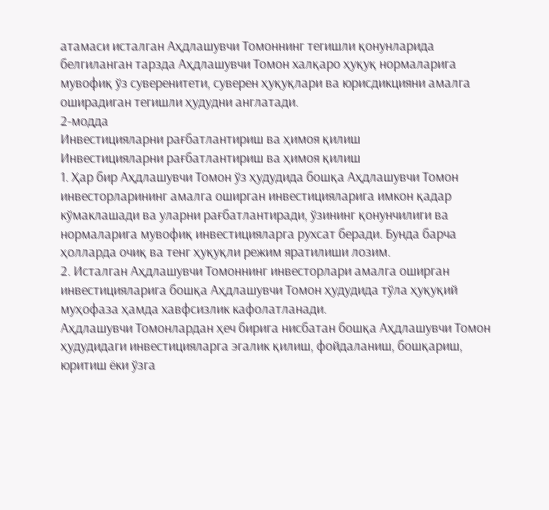атамаси исталган Аҳдлашувчи Томоннинг тегишли қонунларида белгиланган тарзда Аҳдлашувчи Томон халқаро ҳуқуқ нормаларига мувофиқ ўз суверенитети, суверен ҳуқуқлари ва юрисдикцияни амалга оширадиган тегишли ҳудудни англатади.
2-модда
Инвестицияларни рағбатлантириш ва ҳимоя қилиш
Инвестицияларни рағбатлантириш ва ҳимоя қилиш
1. Ҳар бир Аҳдлашувчи Томон ўз ҳудудида бошқа Аҳдлашувчи Томон инвесторларининг амалга оширган инвестицияларига имкон қадар кўмаклашади ва уларни рағбатлантиради, ўзининг қонунчилиги ва нормаларига мувофиқ инвестицияларга рухсат беради. Бунда барча ҳолларда очиқ ва тенг ҳуқуқли режим яратилиши лозим.
2. Исталган Аҳдлашувчи Томоннинг инвесторлари амалга оширган инвестицияларига бошқа Аҳдлашувчи Томон ҳудудида тўла ҳуқуқий муҳофаза ҳамда хавфсизлик кафолатланади.
Аҳдлашувчи Томонлардан ҳеч бирига нисбатан бошқа Аҳдлашувчи Томон ҳудудидаги инвестицияларга эгалик қилиш, фойдаланиш, бошқариш, юритиш ёки ўзга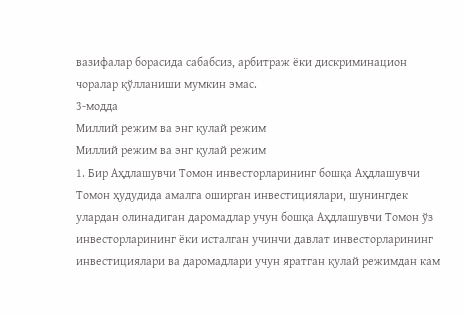вазифалар борасида сабабсиз, арбитраж ёки дискриминацион чоралар қўлланиши мумкин эмас.
3-модда
Миллий режим ва энг қулай режим
Миллий режим ва энг қулай режим
1. Бир Аҳдлашувчи Томон инвесторларининг бошқа Аҳдлашувчи Томон ҳудудида амалга оширган инвестициялари, шунингдек улардан олинадиган даромадлар учун бошқа Аҳдлашувчи Томон ўз инвесторларининг ёки исталган учинчи давлат инвесторларининг инвестициялари ва даромадлари учун яратган қулай режимдан кам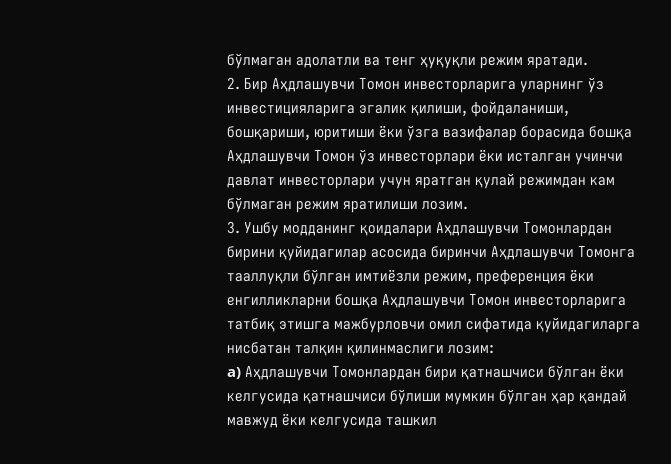бўлмаган адолатли ва тенг ҳуқуқли режим яратади.
2. Бир Аҳдлашувчи Томон инвесторларига уларнинг ўз инвестицияларига эгалик қилиши, фойдаланиши, бошқариши, юритиши ёки ўзга вазифалар борасида бошқа Аҳдлашувчи Томон ўз инвесторлари ёки исталган учинчи давлат инвесторлари учун яратган қулай режимдан кам бўлмаган режим яратилиши лозим.
3. Ушбу модданинг қоидалари Аҳдлашувчи Томонлардан бирини қуйидагилар асосида биринчи Аҳдлашувчи Томонга тааллуқли бўлган имтиёзли режим, преференция ёки енгилликларни бошқа Аҳдлашувчи Томон инвесторларига татбиқ этишга мажбурловчи омил сифатида қуйидагиларга нисбатан талқин қилинмаслиги лозим:
a) Аҳдлашувчи Томонлардан бири қатнашчиси бўлган ёки келгусида қатнашчиси бўлиши мумкин бўлган ҳар қандай мавжуд ёки келгусида ташкил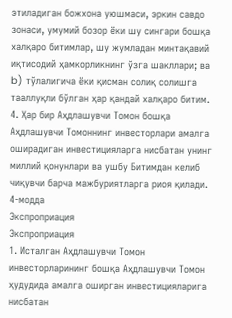этиладиган божхона уюшмаси, эркин савдо зонаси, умумий бозор ёки шу сингари бошқа халқаро битимлар, шу жумладан минтақавий иқтисодий ҳамкорликнинг ўзга шакллари; ва
b) тўлалигича ёки қисман солиқ солишга тааллуқли бўлган ҳар қандай халқаро битим.
4. Ҳар бир Аҳдлашувчи Томон бошқа Аҳдлашувчи Томоннинг инвесторлари амалга оширадиган инвестицияларга нисбатан унинг миллий қонунлари ва ушбу Битимдан келиб чиқувчи барча мажбуриятларга риоя қилади.
4-модда
Экспроприация
Экспроприация
1. Исталган Аҳдлашувчи Томон инвесторларининг бошқа Аҳдлашувчи Томон ҳудудида амалга оширган инвестицияларига нисбатан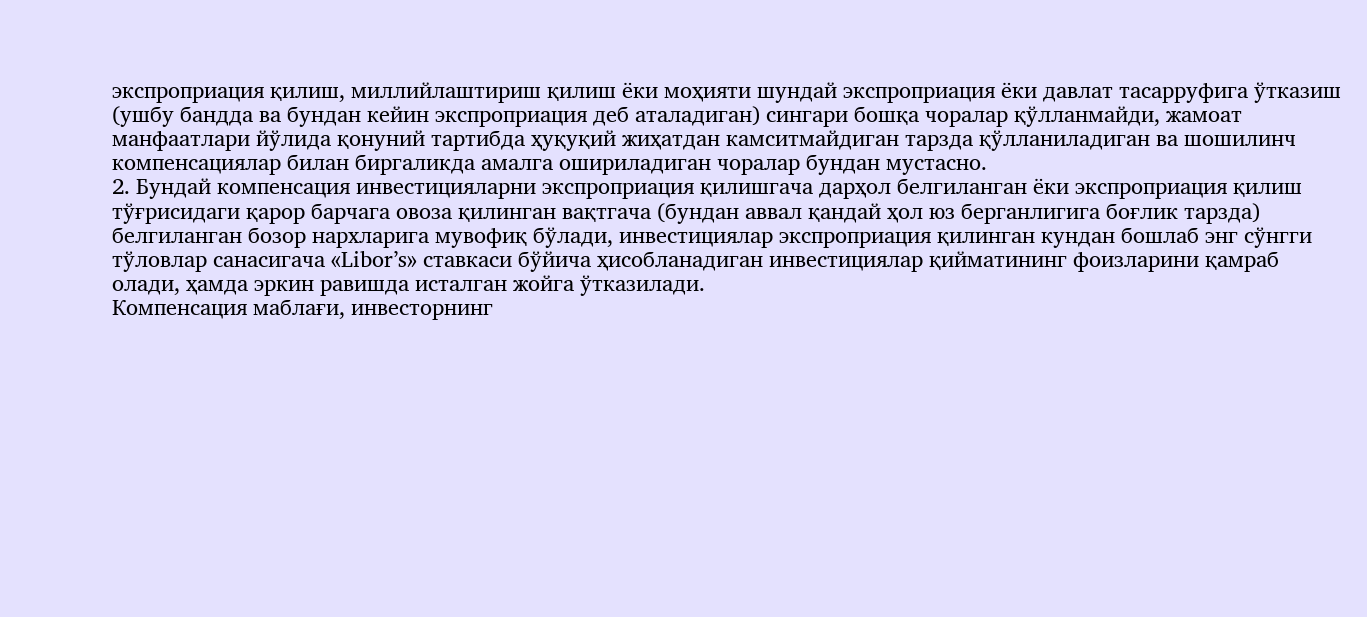экспроприация қилиш, миллийлаштириш қилиш ёки моҳияти шундай экспроприация ёки давлат тасарруфига ўтказиш (ушбу бандда ва бундан кейин экспроприация деб аталадиган) сингари бошқа чоралар қўлланмайди, жамоат манфаатлари йўлида қонуний тартибда ҳуқуқий жиҳатдан камситмайдиган тарзда қўлланиладиган ва шошилинч компенсациялар билан биргаликда амалга ошириладиган чоралар бундан мустасно.
2. Бундай компенсация инвестицияларни экспроприация қилишгача дарҳол белгиланган ёки экспроприация қилиш тўғрисидаги қарор барчага овоза қилинган вақтгача (бундан аввал қандай ҳол юз берганлигига боғлик тарзда) белгиланган бозор нархларига мувофиқ бўлади, инвестициялар экспроприация қилинган кундан бошлаб энг сўнгги тўловлар санасигача «Libor’s» ставкаси бўйича ҳисобланадиган инвестициялар қийматининг фоизларини қамраб олади, ҳамда эркин равишда исталган жойга ўтказилади.
Компенсация маблағи, инвесторнинг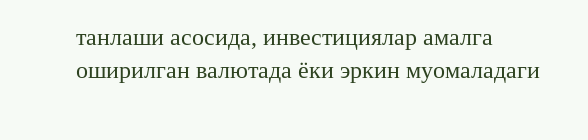танлаши асосида, инвестициялар амалга оширилган валютада ёки эркин муомаладаги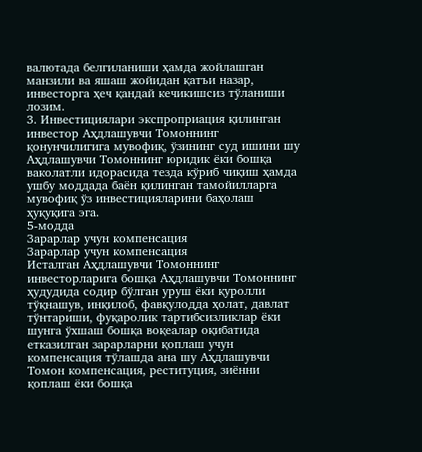валютада белгиланиши ҳамда жойлашган манзили ва яшаш жойидан қатъи назар, инвесторга ҳеч қандай кечикишсиз тўланиши лозим.
3. Инвестициялари экспроприация қилинган инвестор Аҳдлашувчи Томоннинг қонунчилигига мувофиқ, ўзининг суд ишини шу Аҳдлашувчи Томоннинг юридик ёки бошқа ваколатли идорасида тезда кўриб чиқиш ҳамда ушбу моддада баён қилинган тамойилларга мувофиқ ўз инвестицияларини баҳолаш ҳуқуқига эга.
5-модда
Зарарлар учун компенсация
Зарарлар учун компенсация
Исталган Аҳдлашувчи Томоннинг инвесторларига бошқа Аҳдлашувчи Томоннинг ҳудудида содир бўлган уруш ёки қуролли тўқнашув, инқилоб, фавқулодда ҳолат, давлат тўнтариши, фуқаролик тартибсизликлар ёки шунга ўхшаш бошқа воқеалар оқибатида етказилган зарарларни қоплаш учун компенсация тўлашда ана шу Аҳдлашувчи Томон компенсация, реституция, зиённи қоплаш ёки бошқа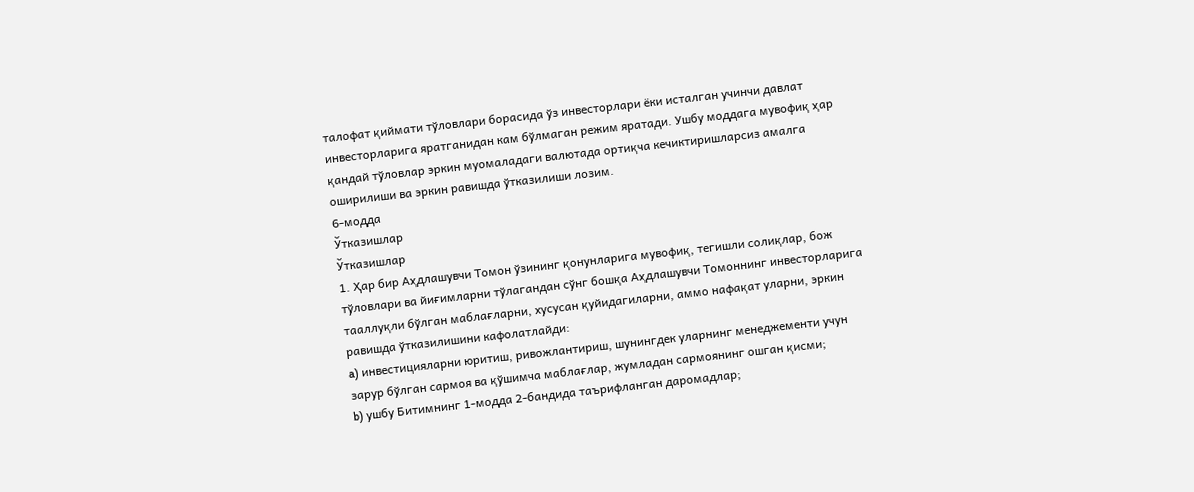талофат қиймати тўловлари борасида ўз инвесторлари ёки исталган учинчи давлат инвесторларига яратганидан кам бўлмаган режим яратади. Ушбу моддага мувофиқ ҳар қандай тўловлар эркин муомаладаги валютада ортиқча кечиктиришларсиз амалга оширилиши ва эркин равишда ўтказилиши лозим.
6-модда
Ўтказишлар
Ўтказишлар
1. Ҳар бир Аҳдлашувчи Томон ўзининг қонунларига мувофиқ, тегишли солиқлар, бож тўловлари ва йиғимларни тўлагандан сўнг бошқа Аҳдлашувчи Томоннинг инвесторларига тааллуқли бўлган маблағларни, хусусан қуйидагиларни, аммо нафақат уларни, эркин равишда ўтказилишини кафолатлайди:
a) инвестицияларни юритиш, ривожлантириш, шунингдек уларнинг менеджементи учун зарур бўлган сармоя ва қўшимча маблағлар, жумладан сармоянинг ошган қисми;
b) ушбу Битимнинг 1-модда 2-бандида таърифланган даромадлар;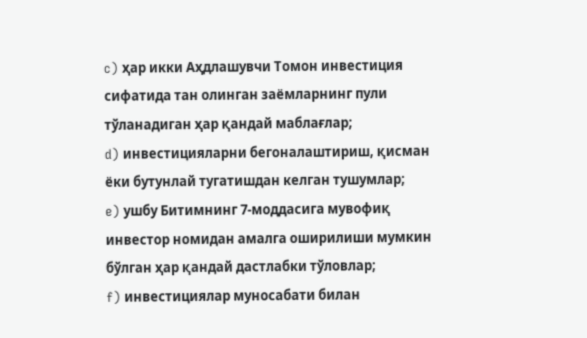c) ҳар икки Аҳдлашувчи Томон инвестиция сифатида тан олинган заёмларнинг пули тўланадиган ҳар қандай маблағлар;
d) инвестицияларни бегоналаштириш, қисман ёки бутунлай тугатишдан келган тушумлар;
e) ушбу Битимнинг 7-моддасига мувофиқ инвестор номидан амалга оширилиши мумкин бўлган ҳар қандай дастлабки тўловлар;
f) инвестициялар муносабати билан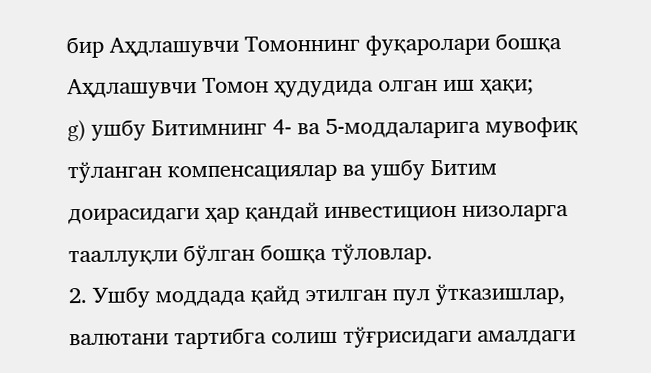бир Аҳдлашувчи Томоннинг фуқаролари бошқа Аҳдлашувчи Томон ҳудудида олган иш ҳақи;
g) ушбу Битимнинг 4- ва 5-моддаларига мувофиқ тўланган компенсациялар ва ушбу Битим доирасидаги ҳар қандай инвестицион низоларга тааллуқли бўлган бошқа тўловлар.
2. Ушбу моддада қайд этилган пул ўтказишлар, валютани тартибга солиш тўғрисидаги амалдаги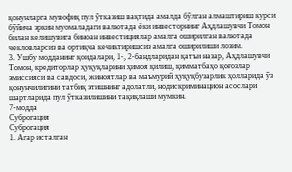қонунларга мувофиқ пул ўтказиш вақтида амалда бўлган алмаштириш курси бўйича эркин муомаладаги валютада ёки инвесторнинг Аҳдлашувчи Томон билан келишувига биноан инвестициялар амалга оширилган валютада чекловларсиз ва ортиқча кечиктиришсиз амалга оширилиши лозим.
3. Ушбу модданинг қоидалари, 1-, 2-бандларидан қатъи назар, Аҳдлашувчи Томон, кредиторлар ҳуқуқларини ҳимоя қилиш, қимматбаҳо қоғозлар эмиссияси ва савдоси, жиноятлар ва маъмурий ҳуқуқбузарлик ҳолларида ўз қонунчилигини татбиқ этишнинг адолатли, нодискриминацион асослари шартларида пул ўтказилишини тақиқлаши мумкин.
7-модда
Суброгация
Суброгация
1. Агар исталган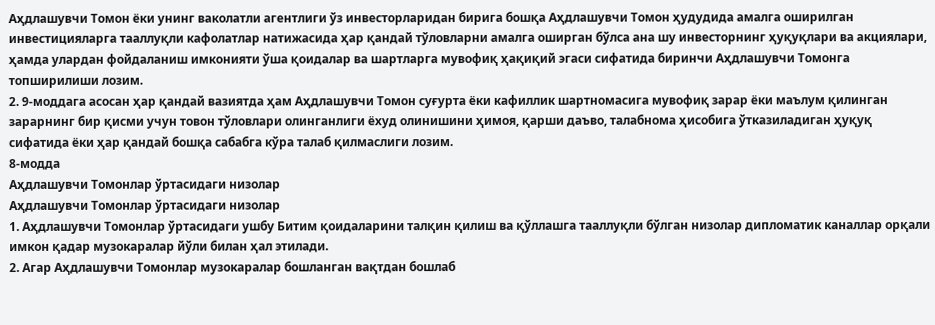Аҳдлашувчи Томон ёки унинг ваколатли агентлиги ўз инвесторларидан бирига бошқа Аҳдлашувчи Томон ҳудудида амалга оширилган инвестицияларга тааллуқли кафолатлар натижасида ҳар қандай тўловларни амалга оширган бўлса ана шу инвесторнинг ҳуқуқлари ва акциялари, ҳамда улардан фойдаланиш имконияти ўша қоидалар ва шартларга мувофиқ ҳақиқий эгаси сифатида биринчи Аҳдлашувчи Томонга топширилиши лозим.
2. 9-моддага асосан ҳар қандай вазиятда ҳам Аҳдлашувчи Томон суғурта ёки кафиллик шартномасига мувофиқ зарар ёки маълум қилинган зарарнинг бир қисми учун товон тўловлари олинганлиги ёхуд олинишини ҳимоя, қарши даъво, талабнома ҳисобига ўтказиладиган ҳуқуқ сифатида ёки ҳар қандай бошқа сабабга кўра талаб қилмаслиги лозим.
8-модда
Аҳдлашувчи Томонлар ўртасидаги низолар
Аҳдлашувчи Томонлар ўртасидаги низолар
1. Аҳдлашувчи Томонлар ўртасидаги ушбу Битим қоидаларини талқин қилиш ва қўллашга тааллуқли бўлган низолар дипломатик каналлар орқали имкон қадар музокаралар йўли билан ҳал этилади.
2. Агар Аҳдлашувчи Томонлар музокаралар бошланган вақтдан бошлаб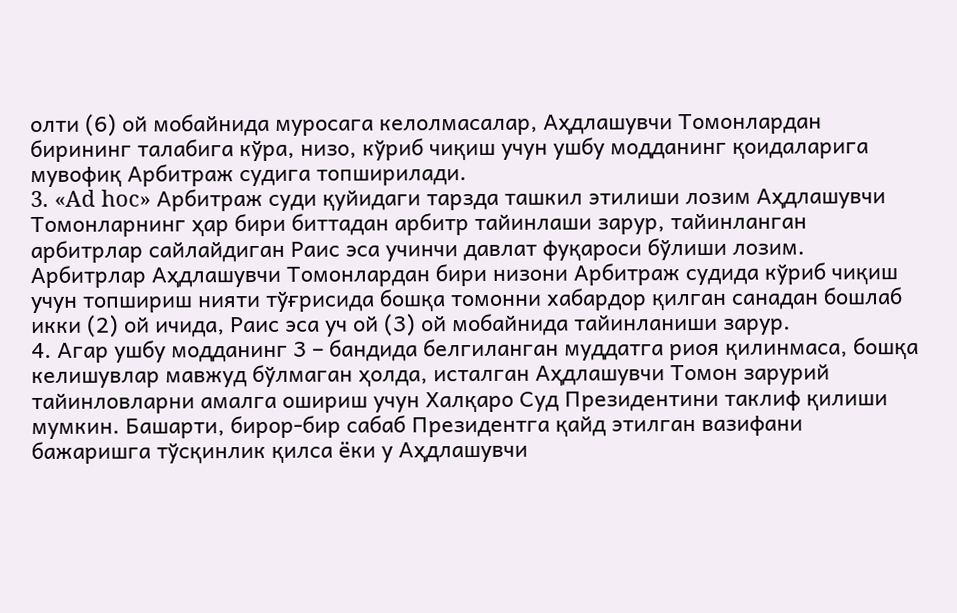олти (6) ой мобайнида муросага келолмасалар, Аҳдлашувчи Томонлардан бирининг талабига кўра, низо, кўриб чиқиш учун ушбу модданинг қоидаларига мувофиқ Арбитраж судига топширилади.
3. «Ad hoc» Арбитраж суди қуйидаги тарзда ташкил этилиши лозим Аҳдлашувчи Томонларнинг ҳар бири биттадан арбитр тайинлаши зарур, тайинланган арбитрлар сайлайдиган Раис эса учинчи давлат фуқароси бўлиши лозим. Арбитрлар Аҳдлашувчи Томонлардан бири низони Арбитраж судида кўриб чиқиш учун топшириш нияти тўғрисида бошқа томонни хабардор қилган санадан бошлаб икки (2) ой ичида, Раис эса уч ой (3) ой мобайнида тайинланиши зарур.
4. Агар ушбу модданинг 3 – бандида белгиланган муддатга риоя қилинмаса, бошқа келишувлар мавжуд бўлмаган ҳолда, исталган Аҳдлашувчи Томон зарурий тайинловларни амалга ошириш учун Халқаро Суд Президентини таклиф қилиши мумкин. Башарти, бирор-бир сабаб Президентга қайд этилган вазифани бажаришга тўсқинлик қилса ёки у Аҳдлашувчи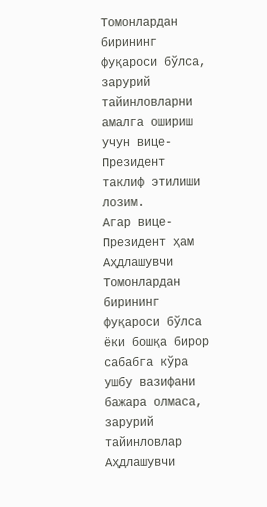Томонлардан бирининг фуқароси бўлса, зарурий тайинловларни амалга ошириш учун вице-Президент таклиф этилиши лозим.
Агар вице-Президент ҳам Аҳдлашувчи Томонлардан бирининг фуқароси бўлса ёки бошқа бирор сабабга кўра ушбу вазифани бажара олмаса, зарурий тайинловлар Аҳдлашувчи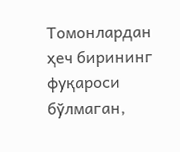Томонлардан ҳеч бирининг фуқароси бўлмаган,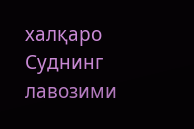халқаро Суднинг лавозими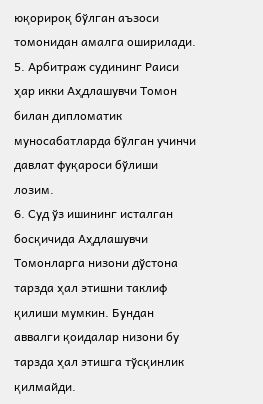юқорироқ бўлган аъзоси томонидан амалга оширилади.
5. Арбитраж судининг Раиси ҳар икки Аҳдлашувчи Томон билан дипломатик муносабатларда бўлган учинчи давлат фуқароси бўлиши лозим.
6. Суд ўз ишининг исталган босқичида Аҳдлашувчи Томонларга низони дўстона тарзда ҳал этишни таклиф қилиши мумкин. Бундан аввалги қоидалар низони бу тарзда ҳал этишга тўсқинлик қилмайди.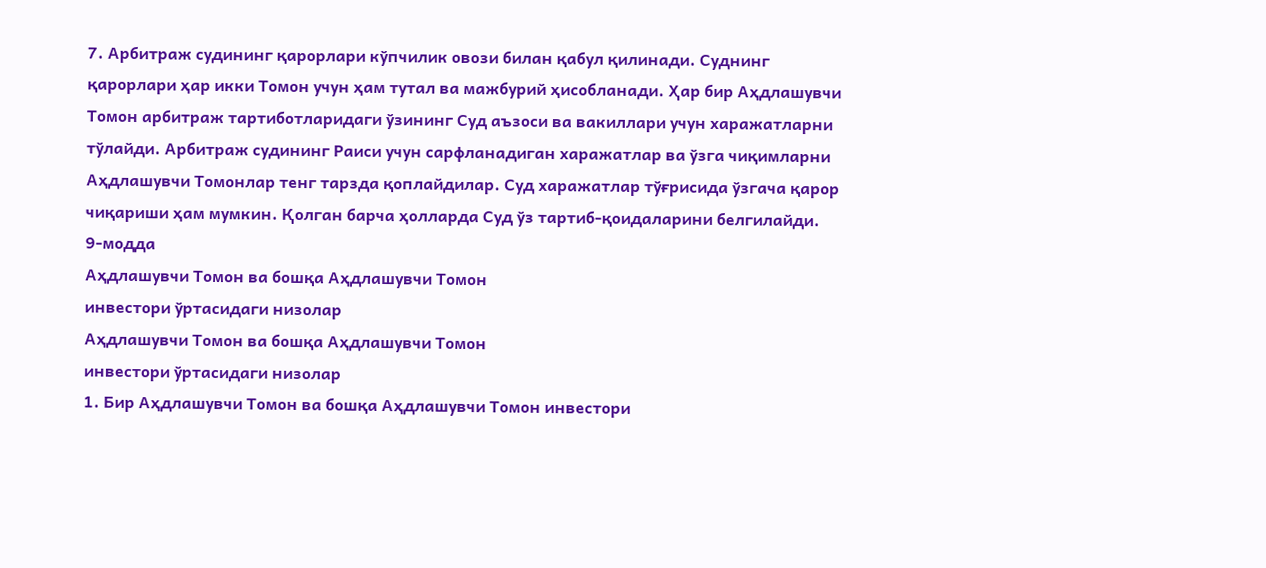7. Арбитраж судининг қарорлари кўпчилик овози билан қабул қилинади. Суднинг қарорлари ҳар икки Томон учун ҳам тутал ва мажбурий ҳисобланади. Ҳар бир Аҳдлашувчи Томон арбитраж тартиботларидаги ўзининг Суд аъзоси ва вакиллари учун харажатларни тўлайди. Арбитраж судининг Раиси учун сарфланадиган харажатлар ва ўзга чиқимларни Аҳдлашувчи Томонлар тенг тарзда қоплайдилар. Суд харажатлар тўғрисида ўзгача қарор чиқариши ҳам мумкин. Қолган барча ҳолларда Суд ўз тартиб-қоидаларини белгилайди.
9-модда
Аҳдлашувчи Томон ва бошқа Аҳдлашувчи Томон
инвестори ўртасидаги низолар
Аҳдлашувчи Томон ва бошқа Аҳдлашувчи Томон
инвестори ўртасидаги низолар
1. Бир Аҳдлашувчи Томон ва бошқа Аҳдлашувчи Томон инвестори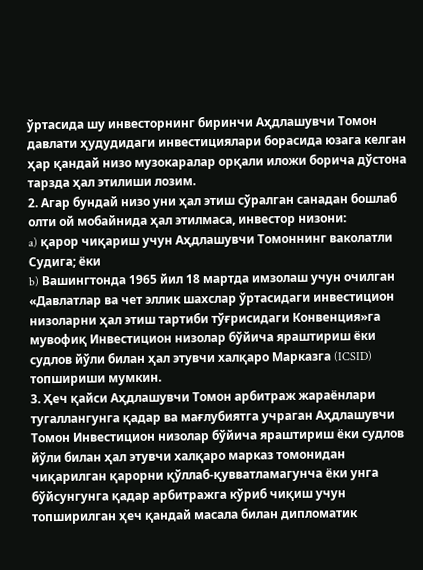ўртасида шу инвесторнинг биринчи Аҳдлашувчи Томон давлати ҳудудидаги инвестициялари борасида юзага келган ҳар қандай низо музокаралар орқали иложи борича дўстона тарзда ҳал этилиши лозим.
2. Агар бундай низо уни ҳал этиш сўралган санадан бошлаб олти ой мобайнида ҳал этилмаса, инвестор низони:
a) қарор чиқариш учун Аҳдлашувчи Томоннинг ваколатли Судига; ёки
b) Вашингтонда 1965 йил 18 мартда имзолаш учун очилган «Давлатлар ва чет эллик шахслар ўртасидаги инвестицион низоларни ҳал этиш тартиби тўғрисидаги Конвенция»га мувофиқ Инвестицион низолар бўйича яраштириш ёки судлов йўли билан ҳал этувчи халқаро Марказга (ICSID) топшириши мумкин.
3. Ҳеч қайси Аҳдлашувчи Томон арбитраж жараёнлари тугаллангунга қадар ва мағлубиятга учраган Аҳдлашувчи Томон Инвестицион низолар бўйича яраштириш ёки судлов йўли билан ҳал этувчи халқаро марказ томонидан чиқарилган қарорни қўллаб-қувватламагунча ёки унга бўйсунгунга қадар арбитражга кўриб чиқиш учун топширилган ҳеч қандай масала билан дипломатик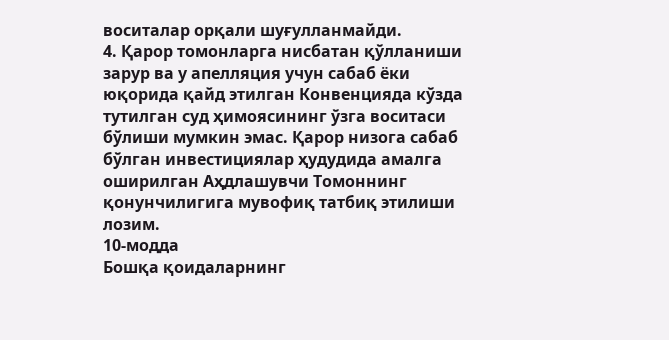воситалар орқали шуғулланмайди.
4. Қарор томонларга нисбатан қўлланиши зарур ва у апелляция учун сабаб ёки юқорида қайд этилган Конвенцияда кўзда тутилган суд ҳимоясининг ўзга воситаси бўлиши мумкин эмас. Қарор низога сабаб бўлган инвестициялар ҳудудида амалга оширилган Аҳдлашувчи Томоннинг қонунчилигига мувофиқ татбиқ этилиши лозим.
10-модда
Бошқа қоидаларнинг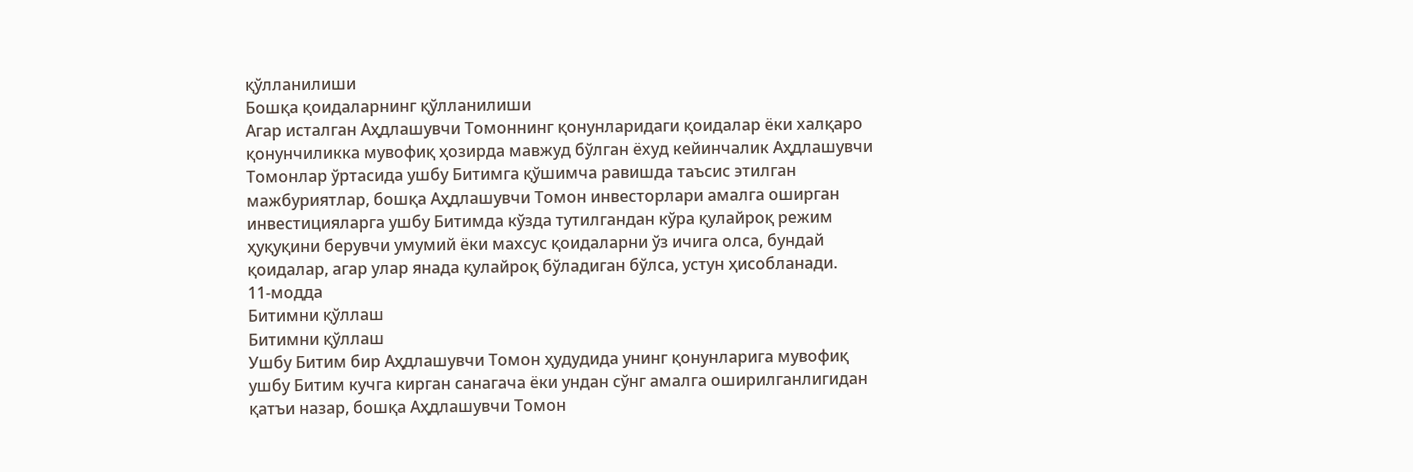қўлланилиши
Бошқа қоидаларнинг қўлланилиши
Агар исталган Аҳдлашувчи Томоннинг қонунларидаги қоидалар ёки халқаро қонунчиликка мувофиқ ҳозирда мавжуд бўлган ёхуд кейинчалик Аҳдлашувчи Томонлар ўртасида ушбу Битимга қўшимча равишда таъсис этилган мажбуриятлар, бошқа Аҳдлашувчи Томон инвесторлари амалга оширган инвестицияларга ушбу Битимда кўзда тутилгандан кўра қулайроқ режим ҳуқуқини берувчи умумий ёки махсус қоидаларни ўз ичига олса, бундай қоидалар, агар улар янада қулайроқ бўладиган бўлса, устун ҳисобланади.
11-модда
Битимни қўллаш
Битимни қўллаш
Ушбу Битим бир Аҳдлашувчи Томон ҳудудида унинг қонунларига мувофиқ ушбу Битим кучга кирган санагача ёки ундан сўнг амалга оширилганлигидан қатъи назар, бошқа Аҳдлашувчи Томон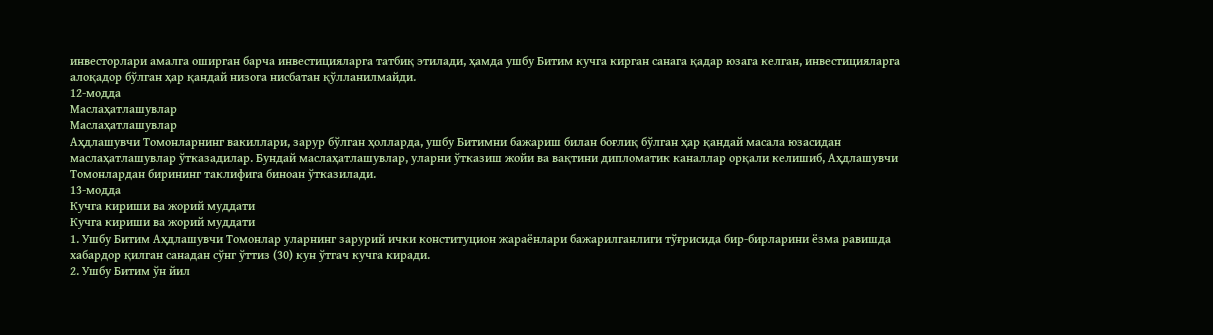инвесторлари амалга оширган барча инвестицияларга татбиқ этилади, ҳамда ушбу Битим кучга кирган санага қадар юзага келган, инвестицияларга алоқадор бўлган ҳар қандай низога нисбатан қўлланилмайди.
12-модда
Маслаҳатлашувлар
Маслаҳатлашувлар
Аҳдлашувчи Томонларнинг вакиллари, зарур бўлган ҳолларда, ушбу Битимни бажариш билан боғлиқ бўлган ҳар қандай масала юзасидан маслаҳатлашувлар ўтказадилар. Бундай маслаҳатлашувлар, уларни ўтказиш жойи ва вақтини дипломатик каналлар орқали келишиб, Аҳдлашувчи Томонлардан бирининг таклифига биноан ўтказилади.
13-модда
Кучга кириши ва жорий муддати
Кучга кириши ва жорий муддати
1. Ушбу Битим Аҳдлашувчи Томонлар уларнинг зарурий ички конституцион жараёнлари бажарилганлиги тўғрисида бир-бирларини ёзма равишда хабардор қилган санадан сўнг ўттиз (30) кун ўтгач кучга киради.
2. Ушбу Битим ўн йил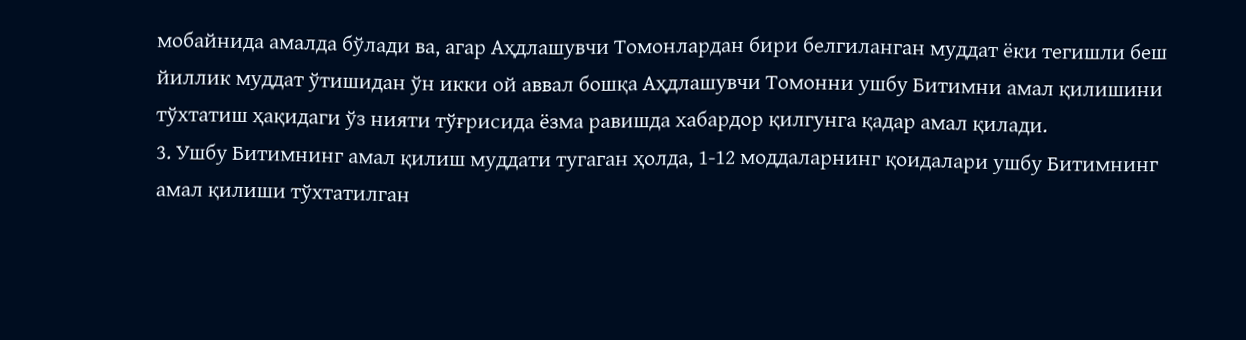мобайнида амалда бўлади ва, агар Аҳдлашувчи Томонлардан бири белгиланган муддат ёки тегишли беш йиллик муддат ўтишидан ўн икки ой аввал бошқа Аҳдлашувчи Томонни ушбу Битимни амал қилишини тўхтатиш ҳақидаги ўз нияти тўғрисида ёзма равишда хабардор қилгунга қадар амал қилади.
3. Ушбу Битимнинг амал қилиш муддати тугаган ҳолда, 1-12 моддаларнинг қоидалари ушбу Битимнинг амал қилиши тўхтатилган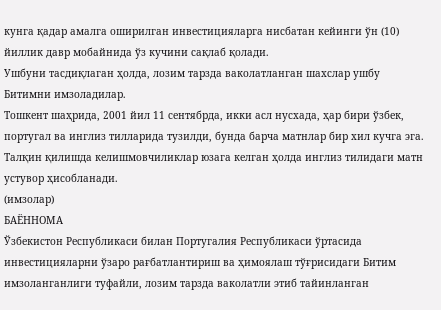кунга қадар амалга оширилган инвестицияларга нисбатан кейинги ўн (10) йиллик давр мобайнида ўз кучини сақлаб қолади.
Ушбуни тасдиқлаган ҳолда, лозим тарзда ваколатланган шахслар ушбу Битимни имзоладилар.
Тошкент шаҳрида, 2001 йил 11 сентябрда, икки асл нусхада, ҳар бири ўзбек, португал ва инглиз тилларида тузилди, бунда барча матнлар бир хил кучга эга. Талқин қилишда келишмовчиликлар юзага келган ҳолда инглиз тилидаги матн устувор ҳисобланади.
(имзолар)
БАЁННОМА
Ўзбекистон Республикаси билан Португалия Республикаси ўртасида инвестицияларни ўзаро рағбатлантириш ва ҳимоялаш тўғрисидаги Битим имзоланганлиги туфайли, лозим тарзда ваколатли этиб тайинланган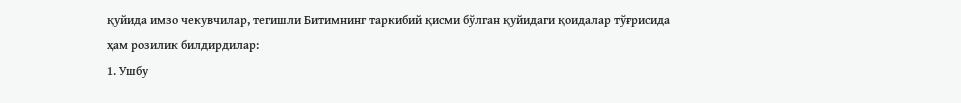қуйида имзо чекувчилар, тегишли Битимнинг таркибий қисми бўлган қуйидаги қоидалар тўғрисида ҳам розилик билдирдилар:
1. Ушбу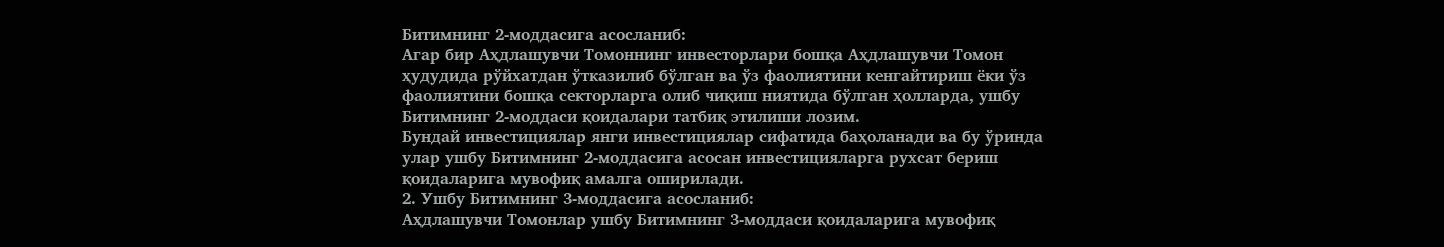Битимнинг 2-моддасига асосланиб:
Агар бир Аҳдлашувчи Томоннинг инвесторлари бошқа Аҳдлашувчи Томон ҳудудида рўйхатдан ўтказилиб бўлган ва ўз фаолиятини кенгайтириш ёки ўз фаолиятини бошқа секторларга олиб чиқиш ниятида бўлган ҳолларда, ушбу Битимнинг 2-моддаси қоидалари татбиқ этилиши лозим.
Бундай инвестициялар янги инвестициялар сифатида баҳоланади ва бу ўринда улар ушбу Битимнинг 2-моддасига асосан инвестицияларга рухсат бериш қоидаларига мувофиқ амалга оширилади.
2. Ушбу Битимнинг 3-моддасига асосланиб:
Аҳдлашувчи Томонлар ушбу Битимнинг 3-моддаси қоидаларига мувофиқ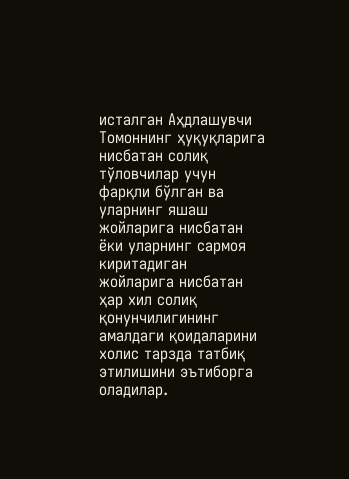исталган Аҳдлашувчи Томоннинг ҳуқуқларига нисбатан солиқ тўловчилар учун фарқли бўлган ва уларнинг яшаш жойларига нисбатан ёки уларнинг сармоя киритадиган жойларига нисбатан ҳар хил солиқ қонунчилигининг амалдаги қоидаларини холис тарзда татбиқ этилишини эътиборга оладилар.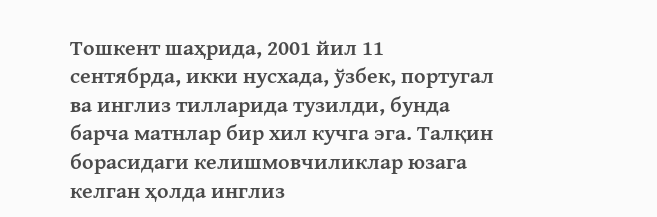Тошкент шаҳрида, 2001 йил 11 сентябрда, икки нусхада, ўзбек, португал ва инглиз тилларида тузилди, бунда барча матнлар бир хил кучга эга. Талқин борасидаги келишмовчиликлар юзага келган ҳолда инглиз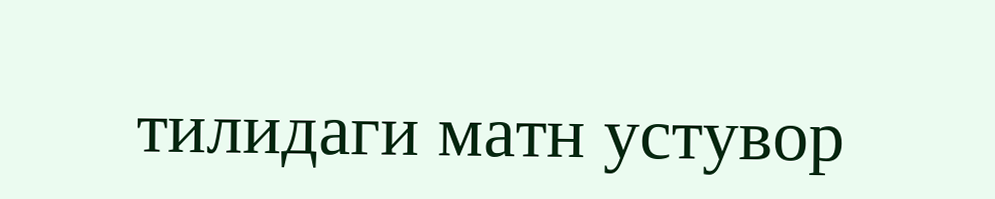тилидаги матн устувор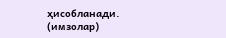ҳисобланади.
(имзолар)